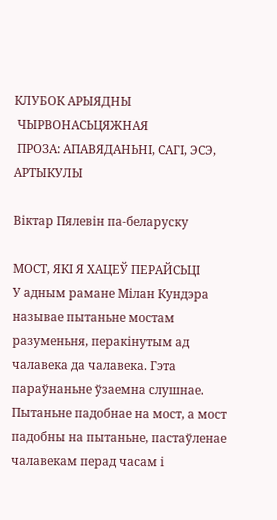КЛУБОК АРЫЯДНЫ
 ЧЫРВОНАСЬЦЯЖНАЯ
 ПРОЗА: АПАВЯДАНЬНІ, САГІ, ЭСЭ, АРТЫКУЛЫ

Віктар Пялевін па-беларуску

МОСТ, ЯКІ Я ХАЦЕЎ ПЕРАЙСЬЦІ
У адным рамане Мілан Кундэра называе пытаньне мостам разуменьня, перакінутым ад чалавека да чалавека. Гэта параўнаньне ўзаемна слушнае. Пытаньне падобнае на мост, а мост падобны на пытаньне, пастаўленае чалавекам перад часам і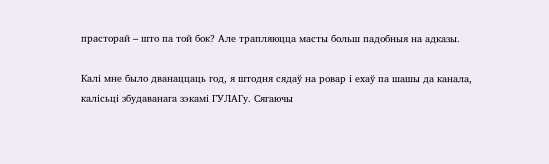прасторай – што па той бок? Але трапляюцца масты больш падобныя на адказы.

Калі мне было дванаццаць год, я штодня сядаў на ровар і ехаў па шашы да канала, калісьці збудаванага зэкамі ГУЛАГу. Сягаючы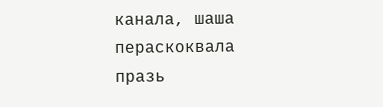канала, шаша пераскоквала празь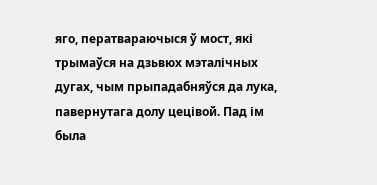яго, ператвараючыся ў мост, які трымаўся на дзьвюх мэталічных дугах, чым прыпадабняўся да лука, павернутага долу цецівой. Пад ім была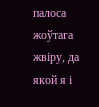палоса жоўтага жвіру, да якой я і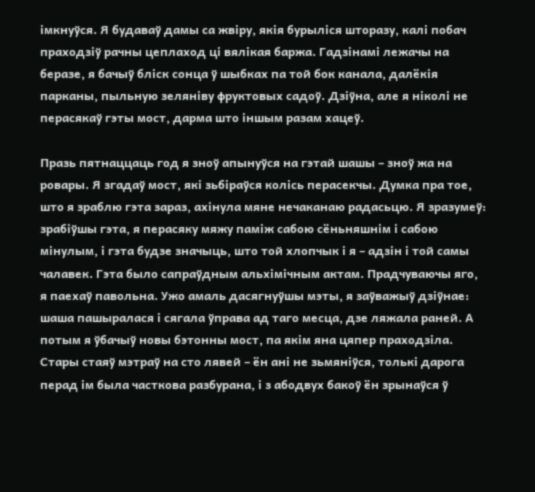імкнуўся. Я будаваў дамы са жвіру, якія бурыліся шторазу, калі побач праходзіў рачны цеплаход ці вялікая баржа. Гадзінамі лежачы на беразе, я бачыў бліск сонца ў шыбках па той бок канала, далёкія парканы, пыльную зеляніву фруктовых садоў. Дзіўна, але я ніколі не перасякаў гэты мост, дарма што іншым разам хацеў.

Празь пятнаццаць год я зноў апынуўся на гэтай шашы – зноў жа на ровары. Я згадаў мост, які зьбіраўся колісь перасекчы. Думка пра тое, што я зраблю гэта зараз, ахінула мяне нечаканаю радасьцю. Я зразумеў: зрабіўшы гэта, я перасяку мяжу паміж сабою сёньняшнім і сабою мінулым, і гэта будзе значыць, што той хлопчык і я – адзін і той самы чалавек. Гэта было сапраўдным альхімічным актам. Прадчуваючы яго, я паехаў павольна. Ужо амаль дасягнуўшы мэты, я заўважыў дзіўнае: шаша пашыралася і сягала ўправа ад таго месца, дзе ляжала раней. А потым я ўбачыў новы бэтонны мост, па якім яна цяпер праходзіла. Стары стаяў мэтраў на сто лявей – ён ані не зьмяніўся, толькі дарога перад ім была часткова разбурана, і з абодвух бакоў ён зрынаўся ў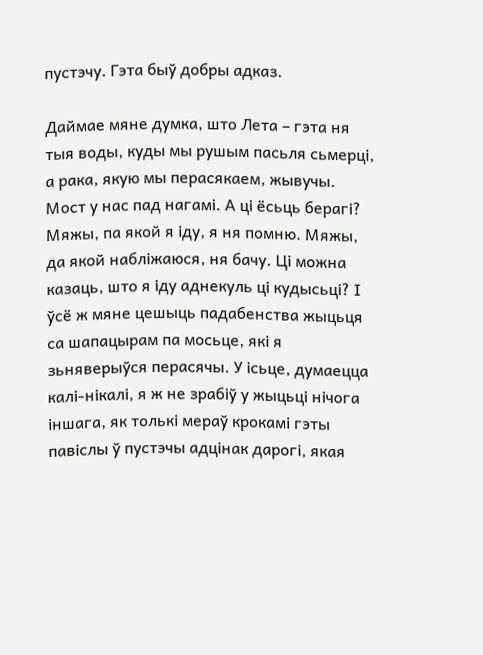пустэчу. Гэта быў добры адказ.

Даймае мяне думка, што Лета – гэта ня тыя воды, куды мы рушым пасьля сьмерці, а рака, якую мы перасякаем, жывучы. Мост у нас пад нагамі. А ці ёсьць берагі? Мяжы, па якой я іду, я ня помню. Мяжы, да якой набліжаюся, ня бачу. Ці можна казаць, што я іду аднекуль ці кудысьці? І ўсё ж мяне цешыць падабенства жыцьця са шапацырам па мосьце, які я зьняверыўся перасячы. У ісьце, думаецца калі-нікалі, я ж не зрабіў у жыцьці нічога іншага, як толькі мераў крокамі гэты павіслы ў пустэчы адцінак дарогі, якая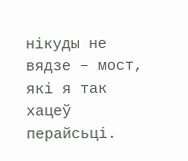нікуды не вядзе – мост, які я так хацеў перайсьці.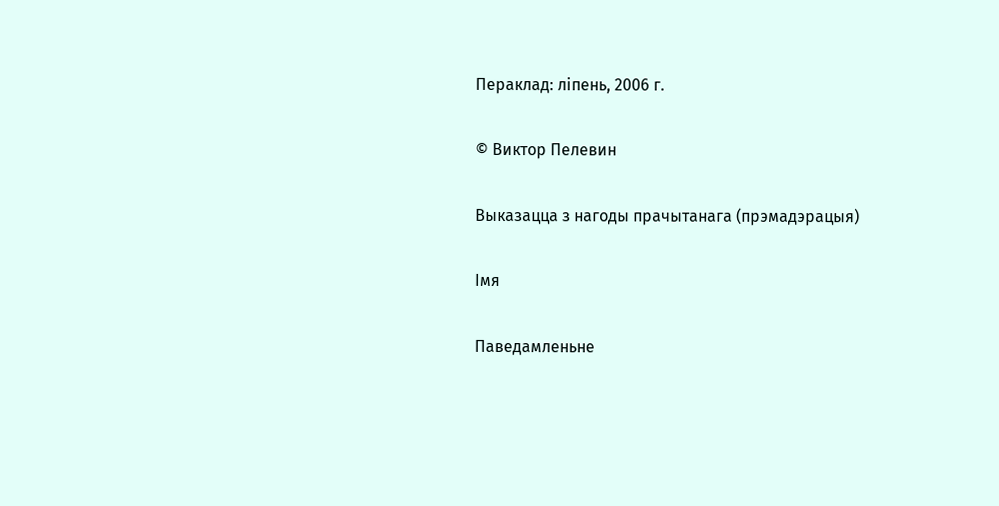Пераклад: ліпень, 2006 г.

© Виктор Пелевин

Выказацца з нагоды прачытанага (прэмадэрацыя)

Імя

Паведамленьне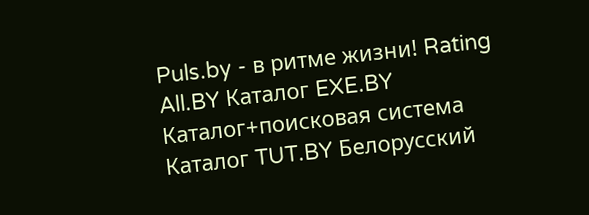Puls.by - в ритме жизни! Rating All.BY Каталог EXE.BY Каталог+поисковая система Каталог TUT.BY Белорусский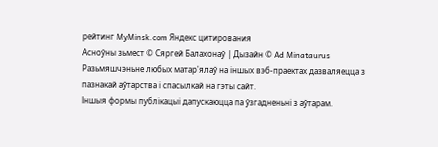рейтинг MyMinsk.com Яндекс цитирования
Асноўны зьмест © Сяргей Балахонаў | Дызайн © Ad Minataurus
Разьмяшчэньне любых матар'ялаў на іншых вэб-праектах дазваляецца з пазнакай аўтарства і спасылкай на гэты сайт.
Іншыя формы публікацыі дапускаюцца па ўзгадненьні з аўтарам.